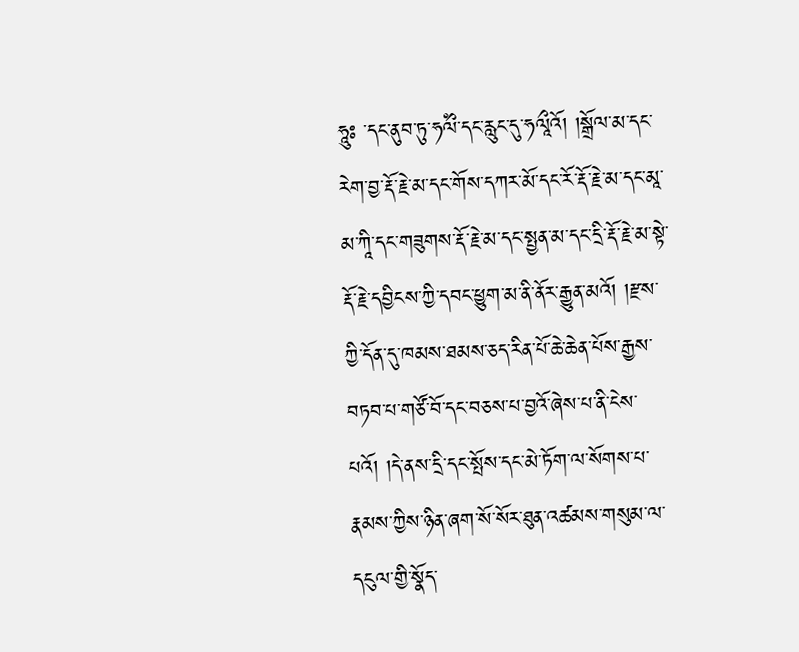ཧཱུཿ ་དང་ནུབ་ཏུ་ཧལྀཾ་དང་རླུང་དུ་ཧལཱྀའོ། །སྒྲོལ་མ་དང་རེག་བྱ་རྡོ་རྗེ་མ་དང་གོས་དཀར་མོ་དང་རོ་རྡོ་རྗེ་མ་དང་མཱ་མ་ཀཱི་དང་གཟུགས་རྡོ་རྗེ་མ་དང་སྤྱན་མ་དང་དྲི་རྡོ་རྗེ་མ་སྟེ་རྡོ་རྗེ་དབྱིངས་ཀྱི་དབང་ཕྱུག་མ་ནི་ནོར་རྒྱུན་མའོ། །རྫས་ཀྱི་དོན་དུ་ཁམས་ཐམས་ཅད་རིན་པོ་ཆེ་ཆེན་པོས་རྒྱས་བཏབ་པ་གཙོ་བོ་དང་བཅས་པ་བྱའོ་ཞེས་པ་ནི་ངེས་པའོ། །དེ་ནས་དྲི་དང་སྤོས་དང་མེ་ཏོག་ལ་སོགས་པ་རྣམས་ཀྱིས་ཉིན་ཞག་སོ་སོར་ཐུན་འཚམས་གསུམ་ལ་དངུལ་གྱི་སྣོད་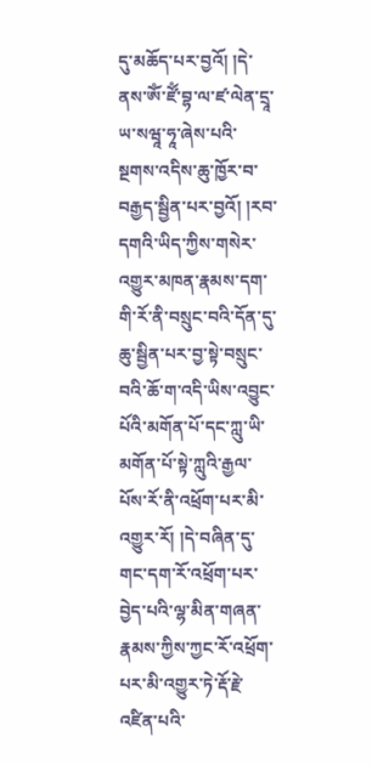དུ་མཆོད་པར་བྱའོ། །དེ་ནས་ཨོཾ་ཛོཾ་བྷ་ལ་ཛ་ལེན་དྲཱ་ཡ་སཝཱ་ཧཱ་ཞེས་པའི་སྔགས་འདིས་ཆུ་ཁྱོར་བ་བརྒྱད་སྦྱིན་པར་བྱའོ། །རབ་དགའི་ཡིད་ཀྱིས་གསེར་འགྱུར་མཁན་རྣམས་དག་གི་རོ་ནི་བསྲུང་བའི་དོན་དུ་ཆུ་སྦྱིན་པར་བྱ་སྟེ་བསྲུང་བའི་ཆོ་ག་འདི་ཡིས་འབྱུང་པོའི་མགོན་པོ་དང་ཀླུ་ཡི་མགོན་པོ་སྟེ་ཀླུའི་རྒྱལ་པོས་རོ་ནི་འཕྲོག་པར་མི་འགྱུར་རོ། །དེ་བཞིན་དུ་གང་དག་རོ་འཕྲོག་པར་བྱེད་པའི་ལྷ་མིན་གཞན་རྣམས་ཀྱིས་ཀྱང་རོ་འཕྲོག་པར་མི་འགྱུར་ཏེ་རྡོ་རྗེ་འཛིན་པའི་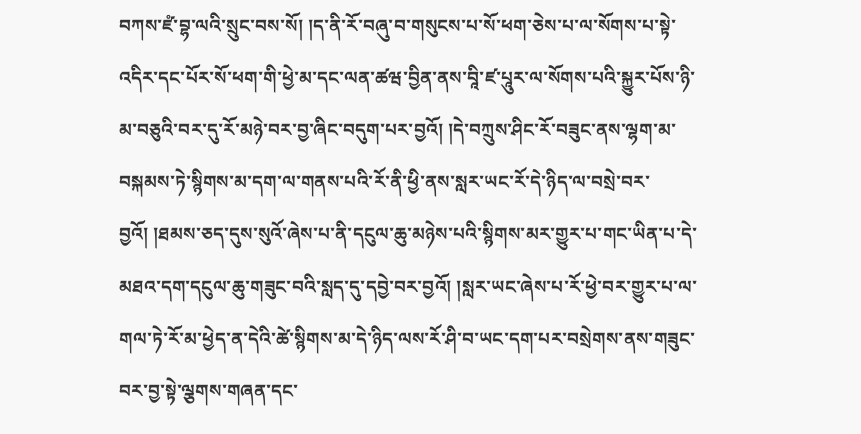བཀས་ཛཾ་བྷ་ལའི་སྲུང་བས་སོ། །ད་ནི་རོ་བཞུ་བ་གསུངས་པ་སོ་ཕག་ཅེས་པ་ལ་སོགས་པ་སྟེ་འདིར་དང་པོར་སོ་ཕག་གི་ཕྱེ་མ་དང་ལན་ཚཝ་བྱིན་ནས་བཱི་ཛ་པཱུར་ལ་སོགས་པའི་སྐྱུར་པོས་ཉི་མ་བཅུའི་བར་དུ་རོ་མཉེ་བར་བྱ་ཞིང་བདུག་པར་བྱའོ། །དེ་བཀྲུས་ཤིང་རོ་བཟུང་ནས་ལྷག་མ་བསྐམས་ཏེ་སྙིགས་མ་དག་ལ་གནས་པའི་རོ་ནི་ཕྱི་ནས་སླར་ཡང་རོ་དེ་ཉིད་ལ་བསྲེ་བར་བྱའོ། །ཐམས་ཅད་དུས་སུའོ་ཞེས་པ་ནི་དངུལ་ཆུ་མཉེས་པའི་སྙིགས་མར་གྱུར་པ་གང་ཡིན་པ་དེ་མཐའ་དག་དངུལ་ཆུ་གཟུང་བའི་སླད་དུ་དབྱེ་བར་བྱའོ། །སླར་ཡང་ཞེས་པ་རོ་ཕྱེ་བར་གྱུར་པ་ལ་གལ་ཏེ་རོ་མ་ཕྱེད་ན་དེའི་ཚེ་སྙིགས་མ་དེ་ཉིད་ལས་རོ་ཤི་བ་ཡང་དག་པར་བསྲེགས་ནས་གཟུང་བར་བྱ་སྟེ་ལྕགས་གཞན་དང་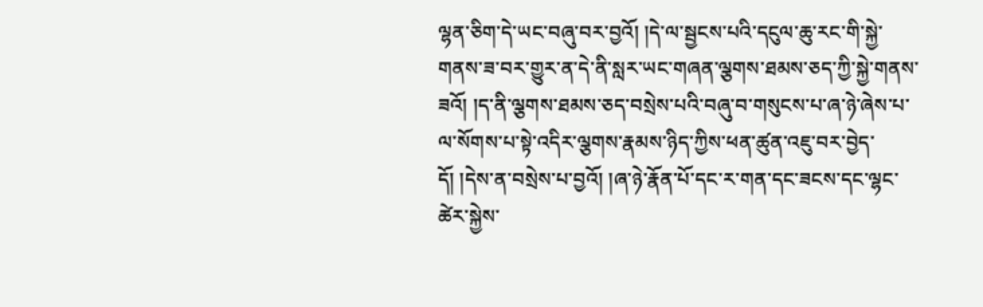ལྷན་ཅིག་དེ་ཡང་བཞུ་བར་བྱའོ། །དེ་ལ་སྦྱངས་པའི་དངུལ་ཆུ་རང་གི་སྐྱེ་གནས་ཟ་བར་གྱུར་ན་དེ་ནི་སླར་ཡང་གཞན་ལྕགས་ཐམས་ཅད་ཀྱི་སྐྱེ་གནས་ཟའོ། །ད་ནི་ལྕགས་ཐམས་ཅད་བསྲེས་པའི་བཞུ་བ་གསུངས་པ་ཞ་ཉེ་ཞེས་པ་ལ་སོགས་པ་སྟེ་འདིར་ལྕགས་རྣམས་ཉིད་ཀྱིས་ཕན་ཚུན་འཇུ་བར་བྱེད་དོ། །དེས་ན་བསྲེས་པ་བྱའོ། །ཞ་ཉེ་རྣོན་པོ་དང་ར་གན་དང་ཟངས་དང་ལྷང་ཚེར་སྐྱེས་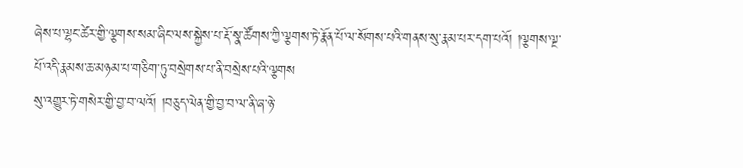ཞེས་པ་ལྷང་ཚེར་གྱི་ལྕགས་སམ་ཞིང་ལས་སྐྱེས་པ་རྡོ་སྣ་ཚོགས་ཀྱི་ལྕགས་ཏེ་རྣོན་པོ་ལ་སོགས་པའི་གནས་སུ་རྣམ་པར་དག་པའོ། །ལྕགས་ལྔ་པོ་འདི་རྣམས་ཆ་མཉམ་པ་གཅིག་ཏུ་བསྲེགས་པ་ནི་བསྲེས་པའི་ལྕགས
སུ་འགྱུར་ཏེ་གསེར་གྱི་བྱ་བ་ལའོ། །བཅུད་ལེན་གྱི་བྱ་བ་ལ་ནི་ཞ་ཉེ་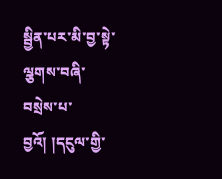སྦྱིན་པར་མི་བྱ་སྟེ་ལྕགས་བཞི་བསྲེས་པ་བྱའོ། །དངུལ་གྱི་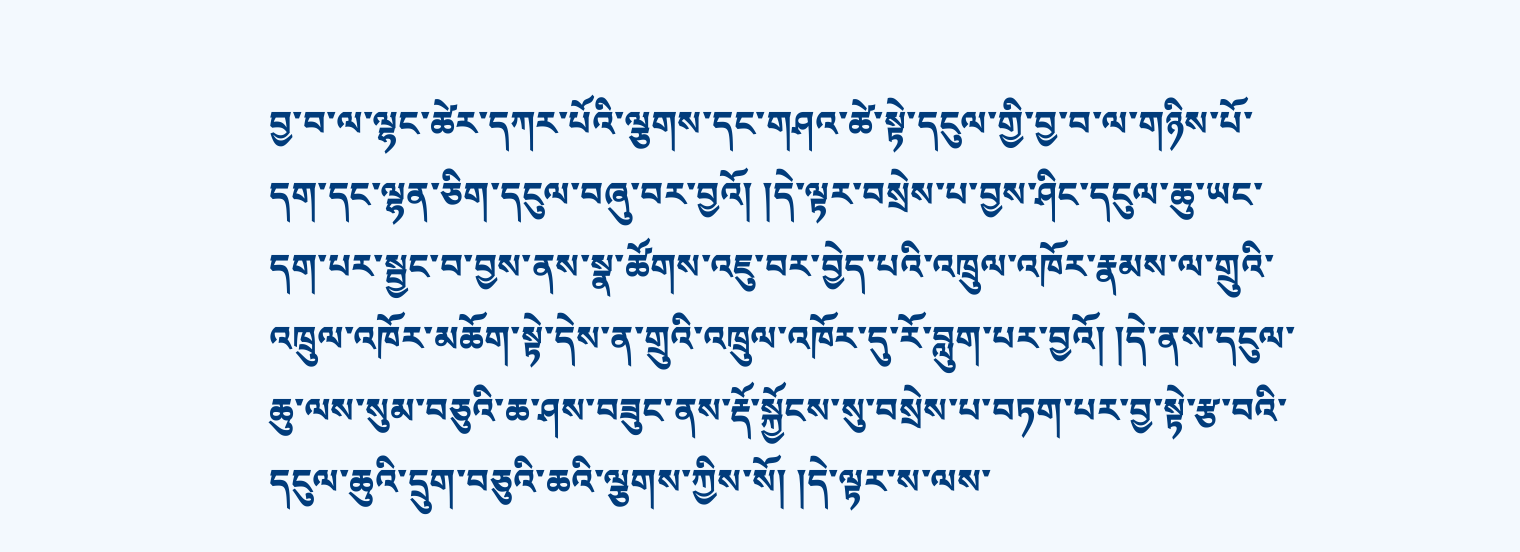བྱ་བ་ལ་ལྷང་ཚེར་དཀར་པོའི་ལྕགས་དང་གཤའ་ཚེ་སྟེ་དངུལ་གྱི་བྱ་བ་ལ་གཉིས་པོ་དག་དང་ལྷན་ཅིག་དངུལ་བཞུ་བར་བྱའོ། །དེ་ལྟར་བསྲེས་པ་བྱས་ཤིང་དངུལ་ཆུ་ཡང་དག་པར་སྦྱང་བ་བྱས་ནས་སྣ་ཚོགས་འཇུ་བར་བྱེད་པའི་འཁྲུལ་འཁོར་རྣམས་ལ་གྲུའི་འཁྲུལ་འཁོར་མཆོག་སྟེ་དེས་ན་གྲུའི་འཁྲུལ་འཁོར་དུ་རོ་བླུག་པར་བྱའོ། །དེ་ནས་དངུལ་ཆུ་ལས་སུམ་བཅུའི་ཆ་ཤས་བཟུང་ནས་རྡོ་སྐྱོངས་སུ་བསྲེས་པ་བཏག་པར་བྱ་སྟེ་རྩ་བའི་དངུལ་ཆུའི་དྲུག་བཅུའི་ཆའི་ལྕགས་ཀྱིས་སོ། །དེ་ལྟར་ས་ལས་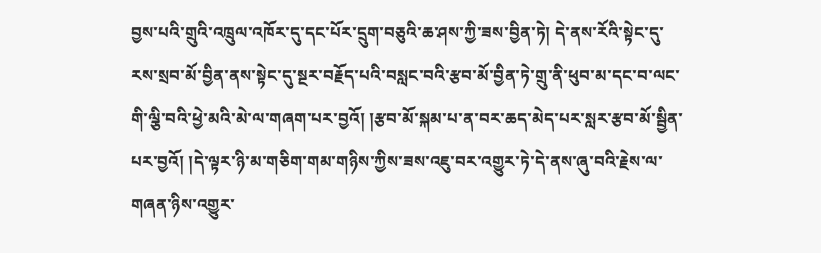བྱས་པའི་གྲུའི་འཁྲུལ་འཁོར་དུ་དང་པོར་དྲུག་བཅུའི་ཆ་ཤས་ཀྱི་ཟས་བྱིན་ཏེ། དེ་ནས་རོའི་སྟེང་དུ་རས་སྲབ་མོ་བྱིན་ནས་སྟེང་དུ་སྔར་བརྗོད་པའི་བསླང་བའི་རྩབ་མོ་བྱིན་ཏེ་གྲུ་ནི་ཕུབ་མ་དང་བ་ལང་གི་ལྕི་བའི་ཕྱེ་མའི་མེ་ལ་གཞག་པར་བྱའོ། །རྩབ་མོ་སྐམ་པ་ན་བར་ཆད་མེད་པར་སླར་རྩབ་མོ་སྦྱིན་པར་བྱའོ། །དེ་ལྟར་ཉི་མ་གཅིག་གམ་གཉིས་ཀྱིས་ཟས་འཇུ་བར་འགྱུར་ཏེ་དེ་ནས་ཞུ་བའི་རྗེས་ལ་གཞན་ཉིས་འགྱུར་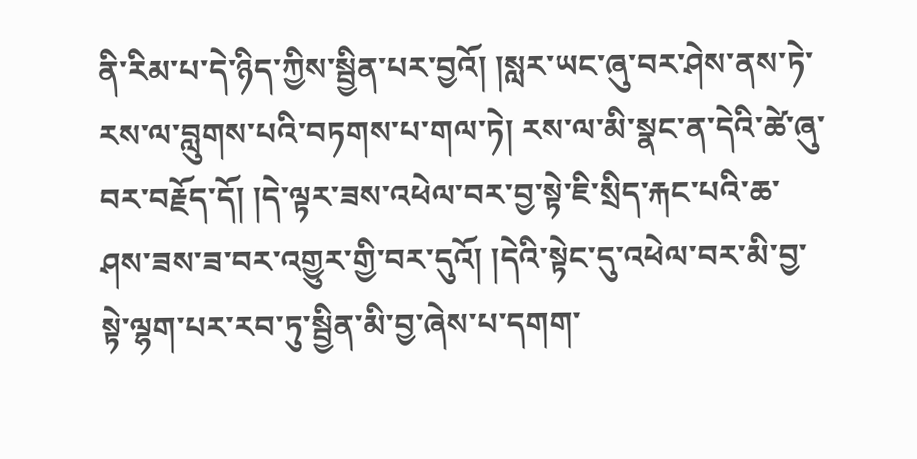ནི་རིམ་པ་དེ་ཉིད་ཀྱིས་སྦྱིན་པར་བྱའོ། །སླར་ཡང་ཞུ་བར་ཤེས་ནས་ཏེ་རས་ལ་བླུགས་པའི་བཏགས་པ་གལ་ཏེ། རས་ལ་མི་སྣང་ན་དེའི་ཚེ་ཞུ་བར་བརྗོད་དོ། །དེ་ལྟར་ཟས་འཕེལ་བར་བྱ་སྟེ་ཇི་སྲིད་རྐང་པའི་ཆ་ཤས་ཟས་ཟ་བར་འགྱུར་གྱི་བར་དུའོ། །དེའི་སྟེང་དུ་འཕེལ་བར་མི་བྱ་སྟེ་ལྷག་པར་རབ་ཏུ་སྦྱིན་མི་བྱ་ཞེས་པ་དགག་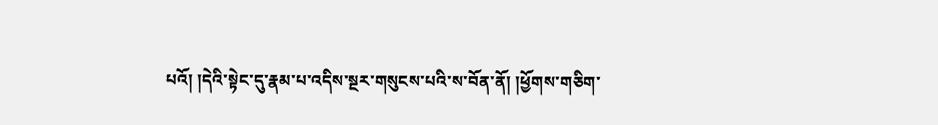པའོ། །དེའི་སྟེང་དུ་རྣམ་པ་འདིས་སྔར་གསུངས་པའི་ས་བོན་ནོ། །ཕྱོགས་གཅིག་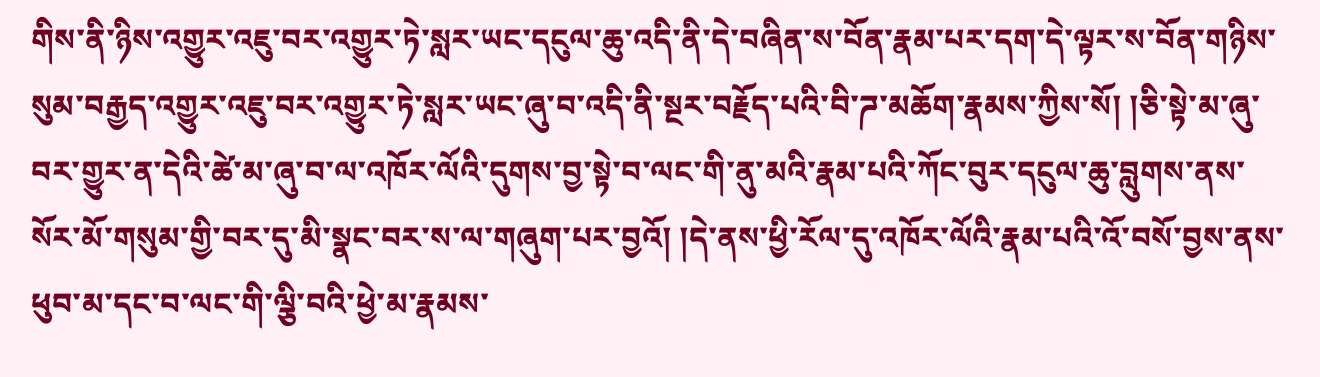གིས་ནི་ཉིས་འགྱུར་འཇུ་བར་འགྱུར་ཏེ་སླར་ཡང་དངུལ་ཆུ་འདི་ནི་དེ་བཞིན་ས་བོན་རྣམ་པར་དག་དེ་ལྟར་ས་བོན་གཉིས་སུམ་བརྒྱད་འགྱུར་འཇུ་བར་འགྱུར་ཏེ་སླར་ཡང་ཞུ་བ་འདི་ནི་སྔར་བརྗོད་པའི་བི་ཌ་མཆོག་རྣམས་ཀྱིས་སོ། །ཅི་སྟེ་མ་ཞུ་བར་གྱུར་ན་དེའི་ཚེ་མ་ཞུ་བ་ལ་འཁོར་ལོའི་དུགས་བྱ་སྟེ་བ་ལང་གི་ནུ་མའི་རྣམ་པའི་ཀོང་བུར་དངུལ་ཆུ་བླུགས་ནས་སོར་མོ་གསུམ་གྱི་བར་དུ་མི་སྣང་བར་ས་ལ་གཞུག་པར་བྱའོ། །དེ་ནས་ཕྱི་རོལ་དུ་འཁོར་ལོའི་རྣམ་པའི་འོ་བསོ་བྱས་ནས་ཕུབ་མ་དང་བ་ལང་གི་ལྕི་བའི་ཕྱེ་མ་རྣམས་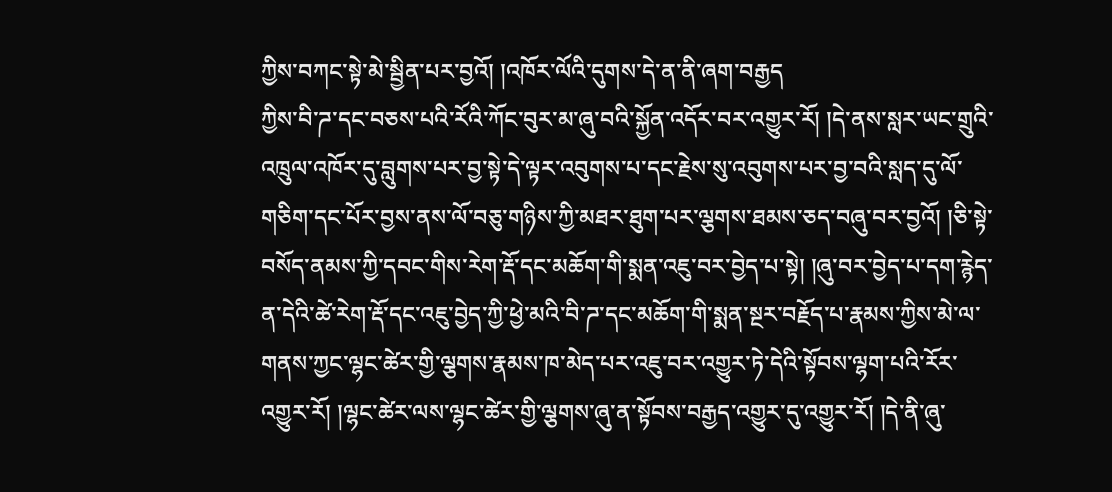ཀྱིས་བཀང་སྟེ་མེ་སྦྱིན་པར་བྱའོ། །འཁོར་ལོའི་དུགས་དེ་ན་ནི་ཞག་བརྒྱད
ཀྱིས་བི་ཌ་དང་བཅས་པའི་རོའི་ཀོང་བུར་མ་ཞུ་བའི་སྐྱོན་འདོར་བར་འགྱུར་རོ། །དེ་ནས་སླར་ཡང་གྲུའི་འཁྲུལ་འཁོར་དུ་བླུགས་པར་བྱ་སྟེ་དེ་ལྟར་འབུགས་པ་དང་རྗེས་སུ་འབུགས་པར་བྱ་བའི་སླད་དུ་ལོ་གཅིག་དང་པོར་བྱས་ནས་ལོ་བཅུ་གཉིས་ཀྱི་མཐར་ཐུག་པར་ལྕགས་ཐམས་ཅད་བཞུ་བར་བྱའོ། །ཅི་སྟེ་བསོད་ནམས་ཀྱི་དབང་གིས་རེག་རྡོ་དང་མཆོག་གི་སྨན་འཇུ་བར་བྱེད་པ་སྟེ། །ཞུ་བར་བྱེད་པ་དག་རྙེད་ན་དེའི་ཚེ་རེག་རྡོ་དང་འཇུ་བྱེད་ཀྱི་ཕྱེ་མའི་བི་ཌ་དང་མཆོག་གི་སྨན་སྔར་བརྗོད་པ་རྣམས་ཀྱིས་མེ་ལ་གནས་ཀྱང་ལྷང་ཚེར་གྱི་ལྕགས་རྣམས་ཁ་མེད་པར་འཇུ་བར་འགྱུར་ཏེ་དེའི་སྟོབས་ལྷག་པའི་རོར་འགྱུར་རོ། །ལྷང་ཚེར་ལས་ལྷང་ཚེར་གྱི་ལྕགས་ཞུ་ན་སྟོབས་བརྒྱད་འགྱུར་དུ་འགྱུར་རོ། །དེ་ནི་ཞུ་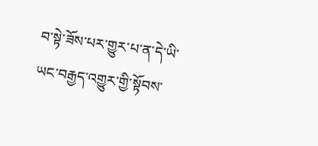བ་སྟེ་ཟོས་པར་གྱུར་པ་ན་དེ་ཡི་ཡང་བརྒྱད་འགྱུར་གྱི་སྟོབས་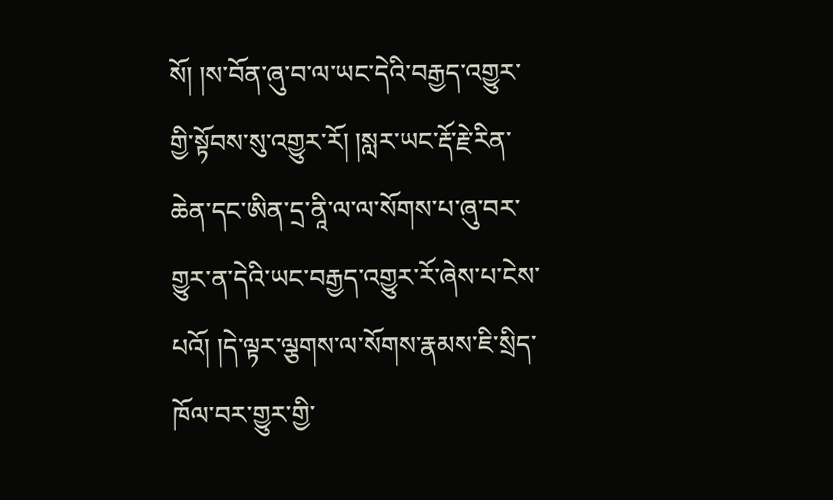སོ། །ས་བོན་ཞུ་བ་ལ་ཡང་དེའི་བརྒྱད་འགྱུར་གྱི་སྟོབས་སུ་འགྱུར་རོ། །སླར་ཡང་རྡོ་རྗེ་རིན་ཆེན་དང་ཨིན་དྲ་ནཱི་ལ་ལ་སོགས་པ་ཞུ་བར་གྱུར་ན་དེའི་ཡང་བརྒྱད་འགྱུར་རོ་ཞེས་པ་ངེས་པའོ། །དེ་ལྟར་ལྕགས་ལ་སོགས་རྣམས་ཇི་སྲིད་ཁོལ་བར་གྱུར་གྱི་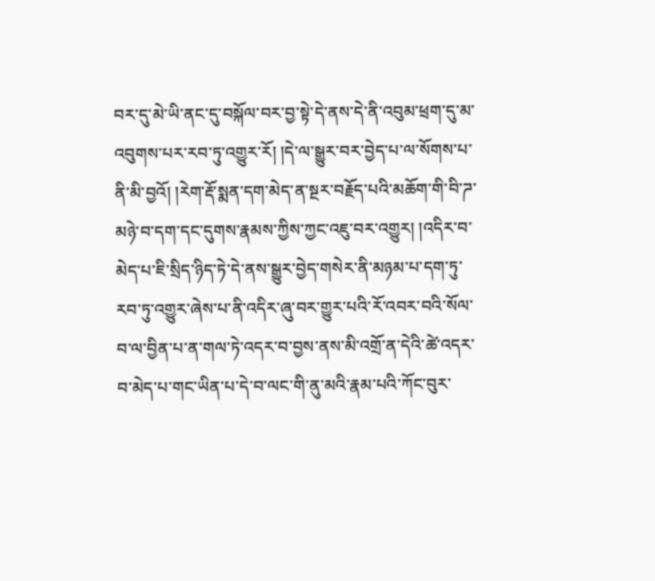བར་དུ་མེ་ཡི་ནང་དུ་བསྐོལ་བར་བྱ་སྟེ་དེ་ནས་དེ་ནི་འབུམ་ཕྲག་དུ་མ་འབུགས་པར་རབ་ཏུ་འགྱུར་རོ། །དེ་ལ་སྒྱུར་བར་བྱེད་པ་ལ་སོགས་པ་ནི་མི་བྱའོ། །རེག་རྡོ་སྨན་དག་མེད་ན་སྔར་བརྗོད་པའི་མཆོག་གི་བི་ཌ་མཉེ་བ་དག་དང་དུགས་རྣམས་ཀྱིས་ཀྱང་འཇུ་བར་འགྱུར། །འདིར་བ་མེད་པ་ཇི་སྲིད་ཉིད་ཏེ་དེ་ནས་སྒྱུར་བྱེད་གསེར་ནི་མཉམ་པ་དག་ཏུ་རབ་ཏུ་འགྱུར་ཞེས་པ་ནི་འདིར་ཞུ་བར་གྱུར་པའི་རོ་འབར་བའི་སོལ་བ་ལ་བྱིན་པ་ན་གལ་ཏེ་འདར་བ་བྱས་ནས་མི་འགྲོ་ན་དེའི་ཚེ་འདར་བ་མེད་པ་གང་ཡིན་པ་དེ་བ་ལང་གི་ནུ་མའི་རྣམ་པའི་ཀོང་བུར་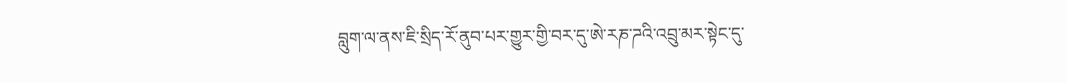བླུག་ལ་ནས་ཇི་སྲིད་རོ་ནུབ་པར་གྱུར་གྱི་བར་དུ་ཨེ་རཎ་ཌའི་འབྲུ་མར་སྟེང་དུ་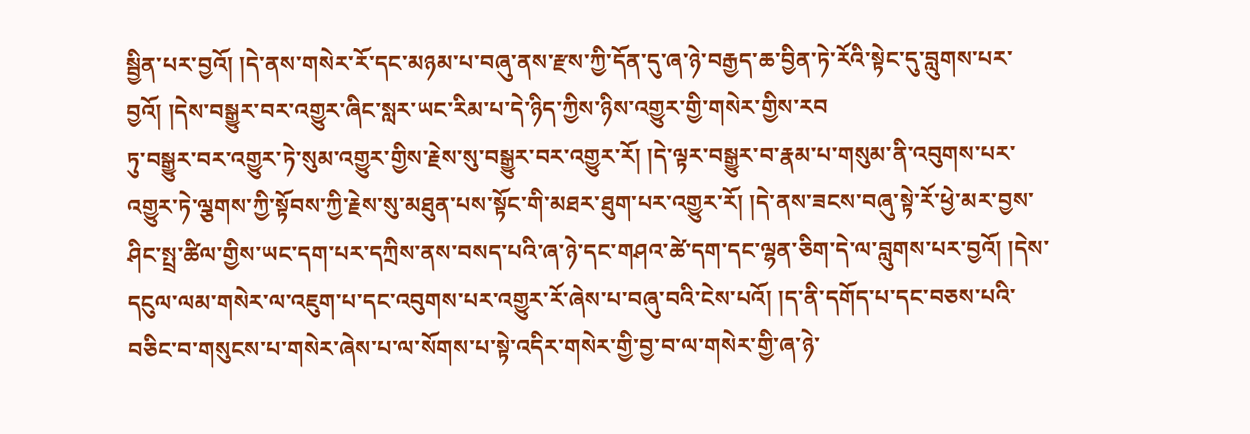སྦྱིན་པར་བྱའོ། །དེ་ནས་གསེར་རོ་དང་མཉམ་པ་བཞུ་ནས་རྫས་ཀྱི་དོན་དུ་ཞ་ཉེ་བརྒྱད་ཆ་བྱིན་ཏེ་རོའི་སྟེང་དུ་བླུགས་པར་བྱའོ། །དེས་བསྒྱུར་བར་འགྱུར་ཞིང་སླར་ཡང་རིམ་པ་དེ་ཉིད་ཀྱིས་ཉིས་འགྱུར་གྱི་གསེར་གྱིས་རབ
ཏུ་བསྒྱུར་བར་འགྱུར་ཏེ་སུམ་འགྱུར་གྱིས་རྗེས་སུ་བསྒྱུར་བར་འགྱུར་རོ། །དེ་ལྟར་བསྒྱུར་བ་རྣམ་པ་གསུམ་ནི་འབུགས་པར་འགྱུར་ཏེ་ལྕགས་ཀྱི་སྟོབས་ཀྱི་རྗེས་སུ་མཐུན་པས་སྟོང་གི་མཐར་ཐུག་པར་འགྱུར་རོ། །དེ་ནས་ཟངས་བཞུ་སྟེ་རོ་ཕྱེ་མར་བྱས་ཤིང་སྤྲ་ཚིལ་གྱིས་ཡང་དག་པར་དཀྲིས་ནས་བསད་པའི་ཞ་ཉེ་དང་གཤའ་ཚེ་དག་དང་ལྷན་ཅིག་དེ་ལ་བླུགས་པར་བྱའོ། །དེས་དངུལ་ལམ་གསེར་ལ་འཇུག་པ་དང་འབུགས་པར་འགྱུར་རོ་ཞེས་པ་བཞུ་བའི་ངེས་པའོ། །ད་ནི་དགོད་པ་དང་བཅས་པའི་བཅིང་བ་གསུངས་པ་གསེར་ཞེས་པ་ལ་སོགས་པ་སྟེ་འདིར་གསེར་གྱི་བྱ་བ་ལ་གསེར་གྱི་ཞ་ཉེ་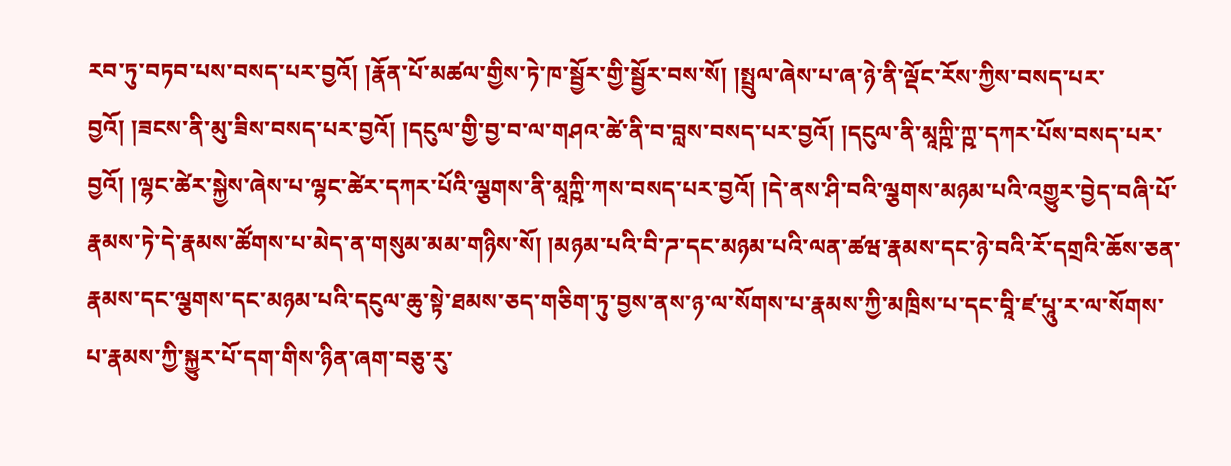རབ་ཏུ་བཏབ་པས་བསད་པར་བྱའོ། །རྣོན་པོ་མཚལ་གྱིས་ཏེ་ཁ་སྦྱོར་གྱི་སྦྱོར་བས་སོ། །སྤྲུལ་ཞེས་པ་ཞ་ཉེ་ནི་ལྡོང་རོས་ཀྱིས་བསད་པར་བྱའོ། །ཟངས་ནི་མུ་ཟིས་བསད་པར་བྱའོ། །དངུལ་གྱི་བྱ་བ་ལ་གཤའ་ཚེ་ནི་བ་བླས་བསད་པར་བྱའོ། །དངུལ་ནི་མཱཀྵི་ཀྵ་དཀར་པོས་བསད་པར་བྱའོ། །ལྷང་ཚེར་སྐྱེས་ཞེས་པ་ལྷང་ཚེར་དཀར་པོའི་ལྕགས་ནི་མཱཀྵི་ཀས་བསད་པར་བྱའོ། །དེ་ནས་ཤི་བའི་ལྕགས་མཉམ་པའི་འགྱུར་བྱེད་བཞི་པོ་རྣམས་ཏེ་དེ་རྣམས་ཚོགས་པ་མེད་ན་གསུམ་མམ་གཉིས་སོ། །མཉམ་པའི་བི་ཌ་དང་མཉམ་པའི་ལན་ཚཝ་རྣམས་དང་ཉེ་བའི་རོ་དགྲའི་ཆོས་ཅན་རྣམས་དང་ལྕགས་དང་མཉམ་པའི་དངུལ་ཆུ་སྟེ་ཐམས་ཅད་གཅིག་ཏུ་བྱས་ནས་ཉ་ལ་སོགས་པ་རྣམས་ཀྱི་མཁྲིས་པ་དང་བཱི་ཛ་པཱུ་ར་ལ་སོགས་པ་རྣམས་ཀྱི་སྐྱུར་པོ་དག་གིས་ཉིན་ཞག་བཅུ་རུ་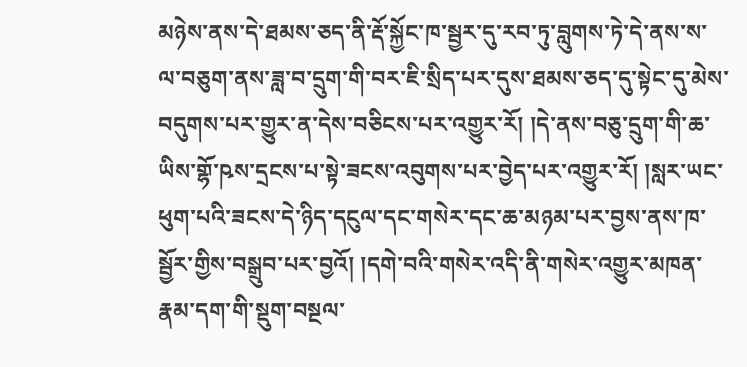མཉེས་ནས་དེ་ཐམས་ཅད་ནི་རྡོ་སྐྱོང་ཁ་སྦྱར་དུ་རབ་ཏུ་བླུགས་ཏེ་དེ་ནས་ས་ལ་བཅུག་ནས་ཟླ་བ་དྲུག་གི་བར་ཇི་སྲིད་པར་དུས་ཐམས་ཅད་དུ་སྟེང་དུ་མེས་བདུགས་པར་གྱུར་ན་དེས་བཅིངས་པར་འགྱུར་རོ། །དེ་ནས་བཅུ་དྲུག་གི་ཆ་ཡིས་གྷོ་ཥས་དྲངས་པ་སྟེ་ཟངས་འབུགས་པར་བྱེད་པར་འགྱུར་རོ། །སླར་ཡང་ཕུག་པའི་ཟངས་དེ་ཉིད་དངུལ་དང་གསེར་དང་ཆ་མཉམ་པར་བྱས་ནས་ཁ་སྦྱོར་གྱིས་བསྒྲུབ་པར་བྱའོ། །དགེ་བའི་གསེར་འདི་ནི་གསེར་འགྱུར་མཁན་རྣམ་དག་གི་སྡུག་བསྔལ་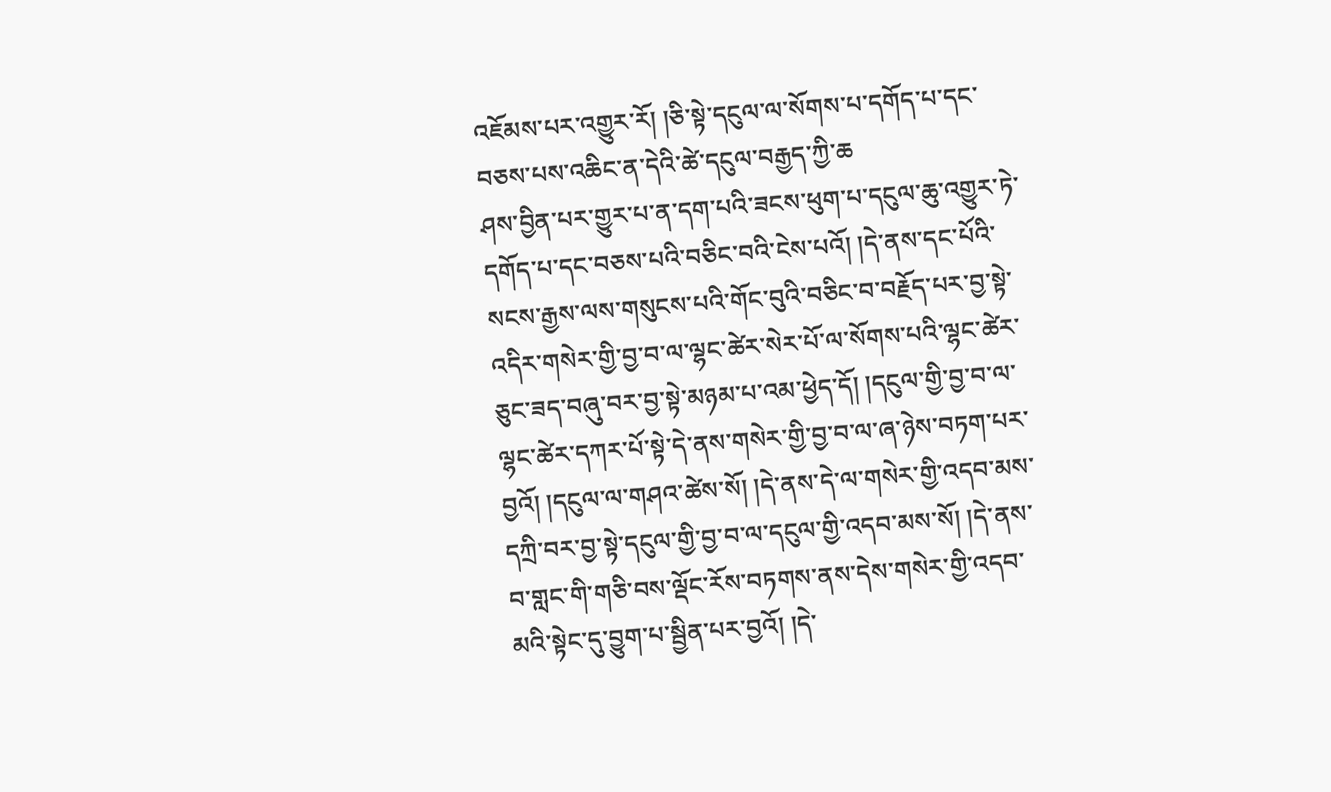འཇོམས་པར་འགྱུར་རོ། །ཅི་སྟེ་དངུལ་ལ་སོགས་པ་དགོད་པ་དང་བཅས་པས་འཆིང་ན་དེའི་ཚེ་དངུལ་བརྒྱད་ཀྱི་ཆ
ཤས་བྱིན་པར་གྱུར་པ་ན་དག་པའི་ཟངས་ཕུག་པ་དངུལ་ཆུ་འགྱུར་ཏེ་དགོད་པ་དང་བཅས་པའི་བཅིང་བའི་ངེས་པའོ། །དེ་ནས་དང་པོའི་སངས་རྒྱས་ལས་གསུངས་པའི་གོང་བུའི་བཅིང་བ་བརྗོད་པར་བྱ་སྟེ་འདིར་གསེར་གྱི་བྱ་བ་ལ་ལྷང་ཚེར་སེར་པོ་ལ་སོགས་པའི་ལྷང་ཚེར་ཅུང་ཟད་བཞུ་བར་བྱ་སྟེ་མཉམ་པ་འམ་ཕྱེད་དོ། །དངུལ་གྱི་བྱ་བ་ལ་ལྷང་ཚེར་དཀར་པོ་སྟེ་དེ་ནས་གསེར་གྱི་བྱ་བ་ལ་ཞ་ཉེས་བཏག་པར་བྱའོ། །དངུལ་ལ་གཤའ་ཚེས་སོ། །དེ་ནས་དེ་ལ་གསེར་གྱི་འདབ་མས་དཀྲི་བར་བྱ་སྟེ་དངུལ་གྱི་བྱ་བ་ལ་དངུལ་གྱི་འདབ་མས་སོ། །དེ་ནས་བ་གླང་གི་གཅི་བས་ལྡོང་རོས་བཏགས་ནས་དེས་གསེར་གྱི་འདབ་མའི་སྟེང་དུ་བྱུག་པ་སྦྱིན་པར་བྱའོ། །དེ་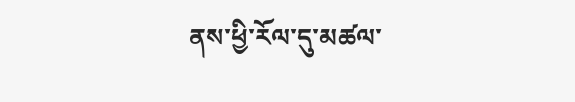ནས་ཕྱི་རོལ་དུ་མཚལ་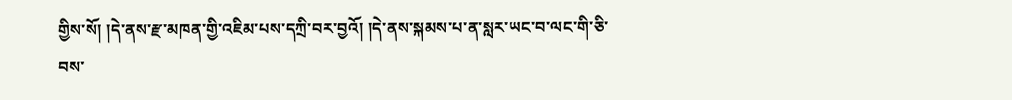གྱིས་སོ། །དེ་ནས་རྫ་མཁན་གྱི་འཇིམ་པས་དཀྲི་བར་བྱའོ། །དེ་ནས་སྐམས་པ་ན་སླར་ཡང་བ་ལང་གི་ཅི་བས་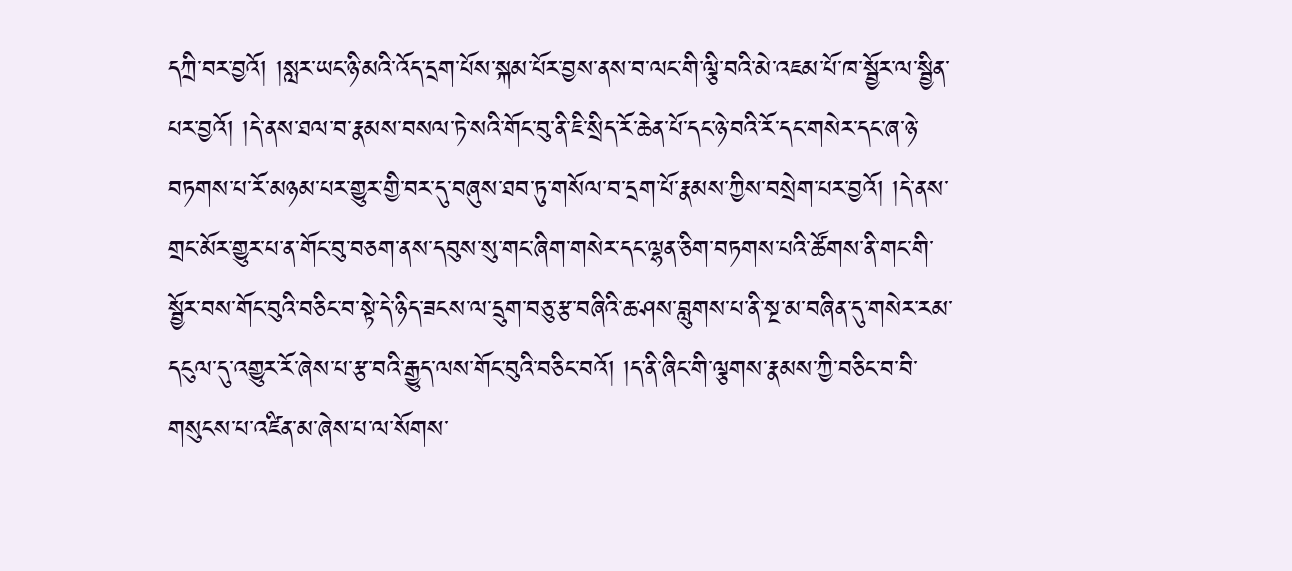དཀྲི་བར་བྱའོ། །སླར་ཡང་ཉི་མའི་འོད་དྲག་པོས་སྐམ་པོར་བྱས་ནས་བ་ལང་གི་ལྕི་བའི་མེ་འཇམ་པོ་ཁ་སྦྱོར་ལ་སྦྱིན་པར་བྱའོ། །དེ་ནས་ཐལ་བ་རྣམས་བསལ་ཏེ་སའི་གོང་བུ་ནི་ཇི་སྲིད་རོ་ཆེན་པོ་དང་ཉེ་བའི་རོ་དང་གསེར་དང་ཞ་ཉེ་བཏགས་པ་རོ་མཉམ་པར་གྱུར་གྱི་བར་དུ་བཞུས་ཐབ་ཏུ་གསོལ་བ་དྲག་པོ་རྣམས་ཀྱིས་བསྲེག་པར་བྱའོ། །དེ་ནས་གྲང་མོར་གྱུར་པ་ན་གོང་བུ་བཅག་ནས་དབུས་སུ་གང་ཞིག་གསེར་དང་ལྷན་ཅིག་བཏགས་པའི་ཚོགས་ནི་གང་གི་སྦྱོར་བས་གོང་བུའི་བཅིང་བ་སྟེ་དེ་ཉིད་ཟངས་ལ་དྲུག་བཅུ་རྩ་བཞིའི་ཆ་ཤས་བླུགས་པ་ནི་སྔ་མ་བཞིན་དུ་གསེར་རམ་དངུལ་དུ་འགྱུར་རོ་ཞེས་པ་རྩ་བའི་རྒྱུད་ལས་གོང་བུའི་བཅིང་བའོ། །ད་ནི་ཞིང་གི་ལྕགས་རྣམས་ཀྱི་བཅིང་བ་བི་གསུངས་པ་འཛིན་མ་ཞེས་པ་ལ་སོགས་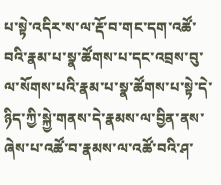པ་སྟེ་འདིར་ས་ལ་རྡོ་བ་གང་དག་འཚོ་བའི་རྣམ་པ་སྣ་ཚོགས་པ་དང་འབྲས་བུ་ལ་སོགས་པའི་རྣམ་པ་སྣ་ཚོགས་པ་སྟེ་དེ་ཉིད་ཀྱི་སྐྱེ་གནས་དེ་རྣམས་ལ་བྱིན་ནས་ཞེས་པ་འཚོ་བ་རྣམས་ལ་འཚོ་བའི་ཤ་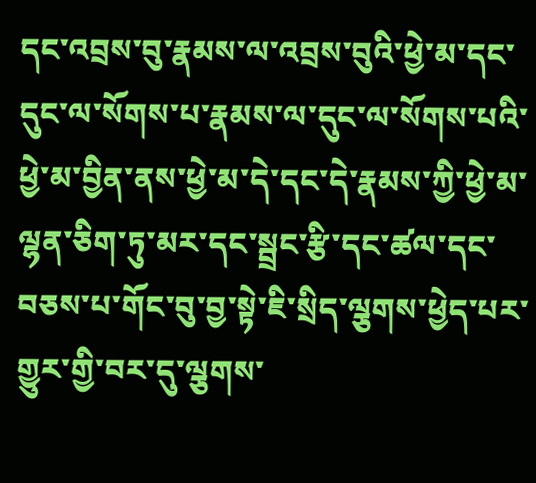དང་འབྲས་བུ་རྣམས་ལ་འབྲས་བུའི་ཕྱེ་མ་དང་དུང་ལ་སོགས་པ་རྣམས་ལ་དུང་ལ་སོགས་པའི་ཕྱེ་མ་བྱིན་ནས་ཕྱེ་མ་དེ་དང་དེ་རྣམས་ཀྱི་ཕྱེ་མ་ལྷན་ཅིག་ཏུ་མར་དང་སྦྲང་རྩི་དང་ཚལ་དང་བཅས་པ་གོང་བུ་བྱ་སྟེ་ཇི་སྲིད་ལྕགས་ཕྱེད་པར་གྱུར་གྱི་བར་དུ་ལྕགས་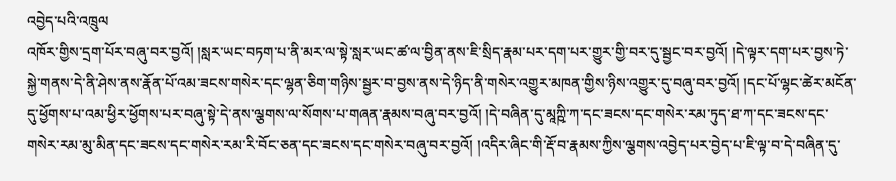འབྱེད་པའི་འཁྲུལ
འཁོར་གྱིས་དྲག་པོར་བཞུ་བར་བྱའོ། །སླར་ཡང་བཏག་པ་ནི་མར་ལ་སྟེ་སླར་ཡང་ཚ་ལ་བྱིན་ནས་ཇི་སྲིད་རྣམ་པར་དག་པར་གྱུར་གྱི་བར་དུ་སྦྱང་བར་བྱའོ། །དེ་ལྟར་དག་པར་བྱས་ཏེ་སྐྱེ་གནས་དེ་ནི་ཤེས་ནས་རྣོན་པོ་འམ་ཟངས་གསེར་དང་ལྷན་ཅིག་གཉིས་སྦྱར་བ་བྱས་ནས་དེ་ཉིད་ནི་གསེར་འགྱུར་མཁན་གྱིས་ཉིས་འགྱུར་དུ་བཞུ་བར་བྱའོ། །དང་པོ་ལྷང་ཚེར་མངོན་དུ་ཕྱོགས་པ་འམ་ཕྱིར་ཕྱོགས་པར་བཞུ་སྟེ་དེ་ནས་ལྕགས་ལ་སོགས་པ་གཞན་རྣམས་བཞུ་བར་བྱའོ། །དེ་བཞིན་དུ་མཱཀྵི་ཀ་དང་ཟངས་དང་གསེར་རམ་ཏུད་ཐ་ཀ་དང་ཟངས་དང་གསེར་རམ་མུ་མིན་དང་ཟངས་དང་གསེར་རམ་རི་བོང་ཅན་དང་ཟངས་དང་གསེར་བཞུ་བར་བྱའོ། །འདིར་ཞིང་གི་རྡོ་བ་རྣམས་ཀྱིས་ལྕགས་འབྱེད་པར་བྱེད་པ་ཇི་ལྟ་བ་དེ་བཞིན་དུ་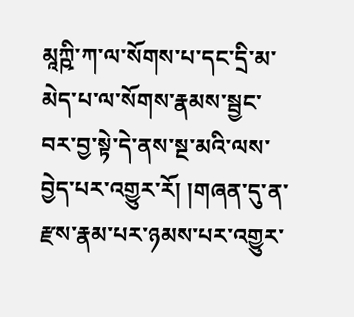མཱཀྵི་ཀ་ལ་སོགས་པ་དང་དྲི་མ་མེད་པ་ལ་སོགས་རྣམས་སྦྱང་བར་བྱ་སྟེ་དེ་ནས་སྔ་མའི་ལས་བྱེད་པར་འགྱུར་རོ། །གཞན་དུ་ན་རྫས་རྣམ་པར་ཉམས་པར་འགྱུར་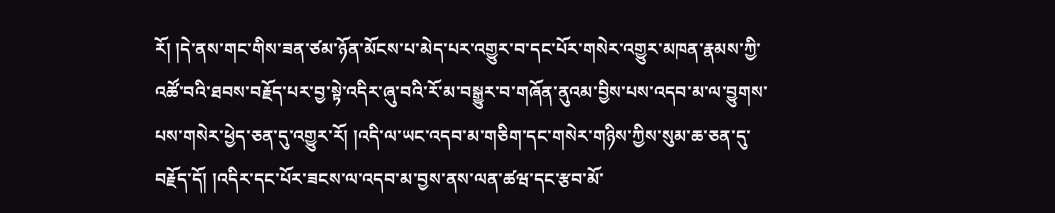རོ། །དེ་ནས་གང་གིས་ཟན་ཙམ་ཉོན་མོངས་པ་མེད་པར་འགྱུར་བ་དང་པོར་གསེར་འགྱུར་མཁན་རྣམས་ཀྱི་འཚོ་བའི་ཐབས་བརྗོད་པར་བྱ་སྟེ་འདིར་ཞུ་བའི་རོ་མ་བསྒྱུར་བ་གཞོན་ནུའམ་བྱིས་པས་འདབ་མ་ལ་བྱུགས་པས་གསེར་ཕྱེད་ཅན་དུ་འགྱུར་རོ། །འདི་ལ་ཡང་འདབ་མ་གཅིག་དང་གསེར་གཉིས་ཀྱིས་སུམ་ཆ་ཅན་དུ་བརྗོད་དོ། །འདིར་དང་པོར་ཟངས་ལ་འདབ་མ་བྱས་ནས་ལན་ཚཝ་དང་རྩབ་མོ་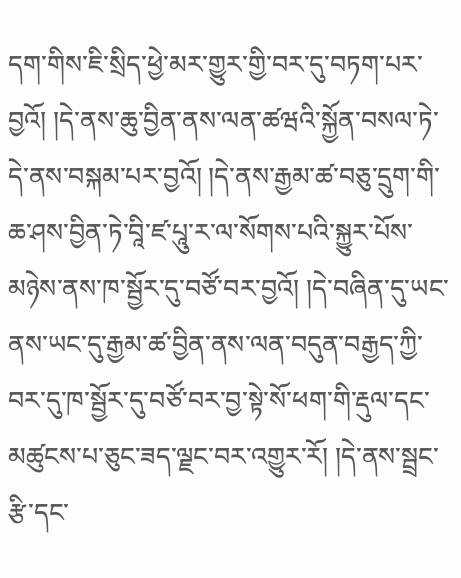དག་གིས་ཇི་སྲིད་ཕྱེ་མར་གྱུར་གྱི་བར་དུ་བཏག་པར་བྱའོ། །དེ་ནས་ཆུ་བྱིན་ནས་ལན་ཚཝའི་སྐྱོན་བསལ་ཏེ་དེ་ནས་བསྐམ་པར་བྱའོ། །དེ་ནས་རྒྱམ་ཚ་བཅུ་དྲུག་གི་ཆ་ཤས་བྱིན་ཏེ་བཱི་ཛ་པཱུ་ར་ལ་སོགས་པའི་སྐྱུར་པོས་མཉེས་ནས་ཁ་སྦྱོར་དུ་བཙོ་བར་བྱའོ། །དེ་བཞིན་དུ་ཡང་ནས་ཡང་དུ་རྒྱམ་ཚ་བྱིན་ནས་ལན་བདུན་བརྒྱད་ཀྱི་བར་དུ་ཁ་སྦྱོར་དུ་བཙོ་བར་བྱ་སྟེ་སོ་ཕག་གི་རྡུལ་དང་མཚུངས་པ་ཅུང་ཟད་ལྗང་བར་འགྱུར་རོ། །དེ་ནས་སྦྲང་རྩི་དང་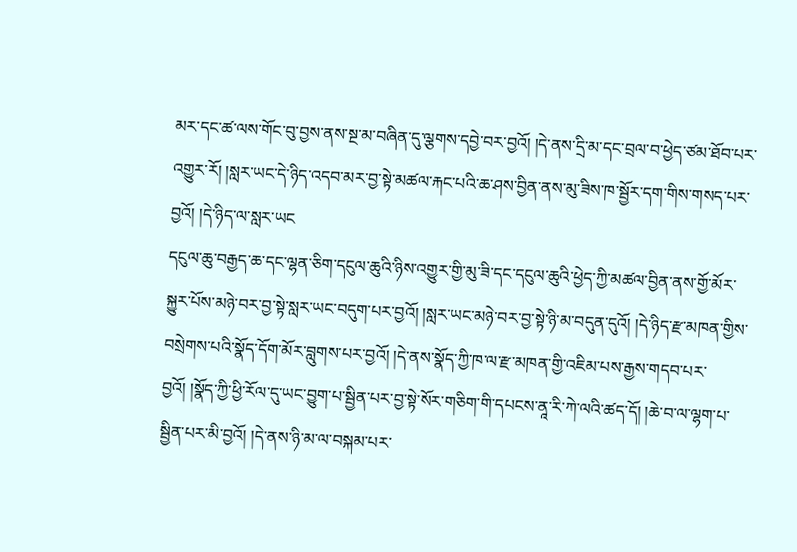མར་དང་ཚ་ལས་གོང་བུ་བྱས་ནས་སྔ་མ་བཞིན་དུ་ལྕགས་དབྱེ་བར་བྱའོ། །དེ་ནས་དྲི་མ་དང་བྲལ་བ་ཕྱེད་ཙམ་ཐོབ་པར་འགྱུར་རོ། །སླར་ཡང་དེ་ཉིད་འདབ་མར་བྱ་སྟེ་མཚལ་རྐང་པའི་ཆ་ཤས་བྱིན་ནས་མུ་ཟིས་ཁ་སྦྱོར་དག་གིས་གསད་པར་བྱའོ། །དེ་ཉིད་ལ་སླར་ཡང
དངུལ་ཆུ་བརྒྱད་ཆ་དང་ལྷན་ཅིག་དངུལ་ཆུའི་ཉིས་འགྱུར་གྱི་མུ་ཟི་དང་དངུལ་ཆུའི་ཕྱེད་ཀྱི་མཚལ་བྱིན་ནས་གྱོ་མོར་སྐྱུར་པོས་མཉེ་བར་བྱ་སྟེ་སླར་ཡང་བདུག་པར་བྱའོ། །སླར་ཡང་མཉེ་བར་བྱ་སྟེ་ཉི་མ་བདུན་དུའོ། །དེ་ཉིད་རྫ་མཁན་གྱིས་བསྲེགས་པའི་སྣོད་དོག་མོར་བླུགས་པར་བྱའོ། །དེ་ནས་སྣོད་ཀྱི་ཁ་ལ་རྫ་མཁན་གྱི་འཇིམ་པས་རྒྱས་གདབ་པར་བྱའོ། །སྣོད་ཀྱི་ཕྱི་རོལ་དུ་ཡང་བྱུག་པ་སྦྱིན་པར་བྱ་སྟེ་སོར་གཅིག་གི་དཔངས་ནཱ་རི་ཀེ་ལའི་ཚད་དོ། །ཆེ་བ་ལ་ལྷག་པ་སྦྱིན་པར་མི་བྱའོ། །དེ་ནས་ཉི་མ་ལ་བསྐམ་པར་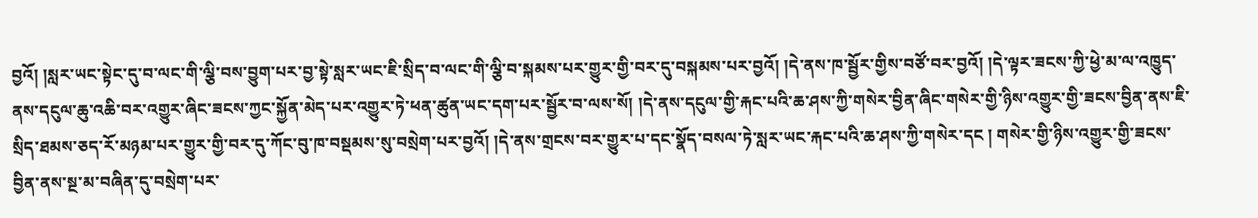བྱའོ། །སླར་ཡང་སྟེང་དུ་བ་ལང་གི་ལྕི་བས་བྱུག་པར་བྱ་སྟེ་སླར་ཡང་ཇི་སྲིད་བ་ལང་གི་ལྕི་བ་སྐམས་པར་གྱུར་གྱི་བར་དུ་བསྐམས་པར་བྱའོ། །དེ་ནས་ཁ་སྦྱོར་གྱིས་བཙོ་བར་བྱའོ། །དེ་ལྟར་ཟངས་ཀྱི་ཕྱེ་མ་ལ་འཁྱུད་ནས་དངུལ་ཆུ་འཆི་བར་འགྱུར་ཞིང་ཟངས་ཀྱང་སྐྱོན་མེད་པར་འགྱུར་ཏེ་ཕན་ཚུན་ཡང་དག་པར་སྦྱོར་བ་ལས་སོ། །དེ་ནས་དངུལ་གྱི་རྐང་པའི་ཆ་ཤས་ཀྱི་གསེར་བྱིན་ཞིང་གསེར་གྱི་ཉིས་འགྱུར་གྱི་ཟངས་བྱིན་ནས་ཇི་སྲིད་ཐམས་ཅད་རོ་མཉམ་པར་གྱུར་གྱི་བར་དུ་ཀོང་བུ་ཁ་བསྡམས་སུ་བསྲེག་པར་བྱའོ། །དེ་ནས་གྲངས་བར་གྱུར་པ་དང་སྣོད་བསལ་ཏེ་སླར་ཡང་རྐང་པའི་ཆ་ཤས་ཀྱི་གསེར་དང ། གསེར་གྱི་ཉིས་འགྱུར་གྱི་ཟངས་བྱིན་ནས་སྔ་མ་བཞིན་དུ་བསྲེག་པར་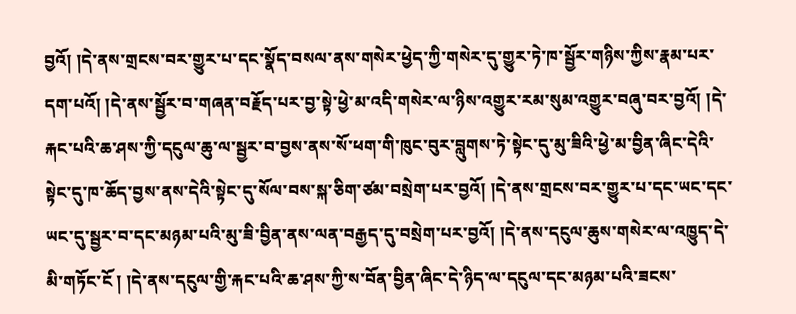བྱའོ། །དེ་ནས་གྲངས་བར་གྱུར་པ་དང་སྣོད་བསལ་ནས་གསེར་ཕྱེད་ཀྱི་གསེར་དུ་གྱུར་ཏེ་ཁ་སྦྱོར་གཉིས་ཀྱིས་རྣམ་པར་དག་པའོ། །དེ་ནས་སྦྱོར་བ་གཞན་བརྗོད་པར་བྱ་སྟེ་ཕྱེ་མ་འདི་གསེར་ལ་ཉིས་འགྱུར་རམ་སུམ་འགྱུར་བཞུ་བར་བྱའོ། །དེ་རྐང་པའི་ཆ་ཤས་ཀྱི་དངུལ་ཆུ་ལ་སྦྱར་བ་བྱས་ནས་སོ་ཕག་གི་ཁུང་བུར་བླུགས་ཏེ་སྟེང་དུ་མུ་ཟིའི་ཕྱེ་མ་བྱིན་ཞིང་དེའི་སྟེང་དུ་ཁ་ཆོད་བྱས་ནས་དེའི་སྟེང་དུ་སོལ་བས་སྐ་ཅིག་ཙམ་བསྲེག་པར་བྱའོ། །དེ་ནས་གྲངས་བར་གྱུར་པ་དང་ཡང་དང་ཡང་དུ་སྦྱར་བ་དང་མཉམ་པའི་མུ་ཟི་བྱིན་ནས་ལན་བརྒྱད་དུ་བསྲེག་པར་བྱའོ། །དེ་ནས་དངུལ་ཆུས་གསེར་ལ་འཁྱུད་དེ་མི་གཏོང་ངོ ། །དེ་ནས་དངུལ་གྱི་རྐང་པའི་ཆ་ཤས་ཀྱི་ས་བོན་བྱིན་ཞིང་དེ་ཉིད་ལ་དངུལ་དང་མཉམ་པའི་ཟངས་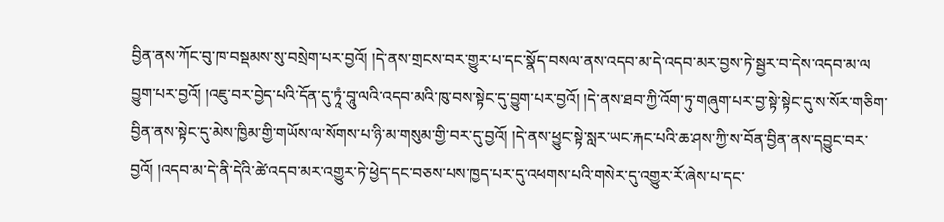བྱིན་ནས་ཀོང་བུ་ཁ་བསྡམས་སུ་བསྲེག་པར་བྱའོ། །དེ་ནས་གྲངས་བར་གྱུར་པ་དང་སྣོད་བསལ་ནས་འདབ་མ་དེ་འདབ་མར་བྱས་ཏེ་སྦྱར་བ་དེས་འདབ་མ་ལ
བྱུག་པར་བྱའོ། །འཇུ་བར་བྱེད་པའི་དོན་དུ་ཏཱཾ་བཱུ་ལའི་འདབ་མའི་ཁུ་བས་སྟེང་དུ་བྱུག་པར་བྱའོ། །དེ་ནས་ཐབ་ཀྱི་འོག་ཏུ་གཞུག་པར་བྱ་སྟེ་སྟེང་དུ་ས་སོར་གཅིག་བྱིན་ནས་སྟེང་དུ་མེས་ཁྱིམ་གྱི་གཡོས་ལ་སོགས་པ་ཉི་མ་གསུམ་གྱི་བར་དུ་བྱའོ། །དེ་ནས་ཕྱུང་སྟེ་སླར་ཡང་རྐང་པའི་ཆ་ཤས་ཀྱི་ས་བོན་བྱིན་ནས་དབྱུང་བར་བྱའོ། །འདབ་མ་དེ་ནི་དེའི་ཚེ་འདབ་མར་འགྱུར་ཏེ་ཕྱེད་དང་བཅས་པས་ཁྱད་པར་དུ་འཕགས་པའི་གསེར་དུ་འགྱུར་རོ་ཞེས་པ་དང་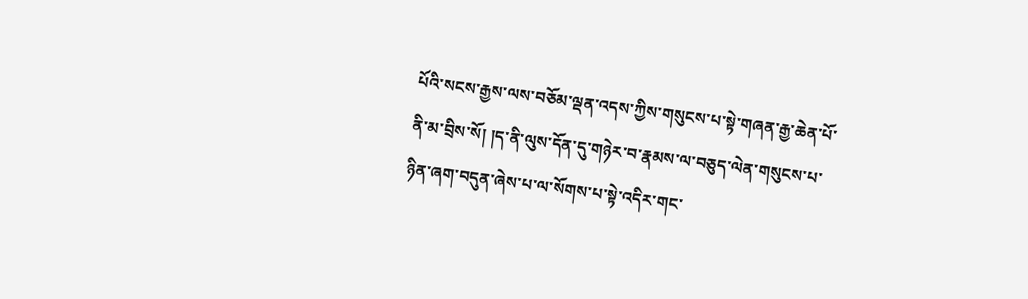པོའི་སངས་རྒྱས་ལས་བཅོམ་ལྡན་འདས་ཀྱིས་གསུངས་པ་སྟེ་གཞན་རྒྱ་ཆེན་པོ་ནི་མ་བྲིས་སོ། །ད་ནི་ལུས་དོན་དུ་གཉེར་བ་རྣམས་ལ་བཅུད་ལེན་གསུངས་པ་ཉིན་ཞག་བདུན་ཞེས་པ་ལ་སོགས་པ་སྟེ་འདིར་གང་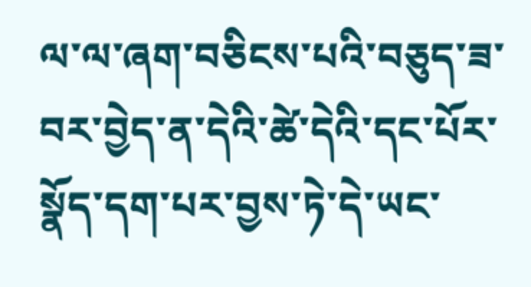ལ་ལ་ཞག་བཅིངས་པའི་བཅུད་ཟ་བར་བྱེད་ན་དེའི་ཚེ་དེའི་དང་པོར་སྣོད་དག་པར་བྱས་ཏེ་དེ་ཡང་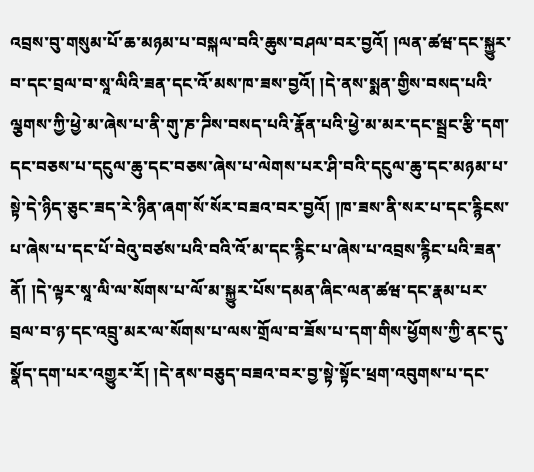འབྲས་བུ་གསུམ་པོ་ཆ་མཉམ་པ་བསྐལ་བའི་ཆུས་བཤལ་བར་བྱའོ། །ལན་ཚཝ་དང་སྐྱུར་བ་དང་བྲལ་བ་སཱ་ལིའི་ཟན་དང་འོ་མས་ཁ་ཟས་བྱའོ། །དེ་ནས་སྨན་གྱིས་བསད་པའི་ལྕགས་ཀྱི་ཕྱེ་མ་ཞེས་པ་ནི་གུ་ཎ་ཌིས་བསད་པའི་རྣོན་པའི་ཕྱེ་མ་མར་དང་སྦྲང་རྩི་དག་དང་བཅས་པ་དངུལ་ཆུ་དང་བཅས་ཞེས་པ་ལེགས་པར་ཤི་བའི་དངུལ་ཆུ་དང་མཉམ་པ་སྟེ་དེ་ཉིད་ཅུང་ཟད་རེ་ཉིན་ཞག་སོ་སོར་བཟའ་བར་བྱའོ། །ཁ་ཟས་ནི་སར་པ་དང་རྙིངས་པ་ཞེས་པ་དང་པོ་བེའུ་བཙས་པའི་བའི་འོ་མ་དང་རྙིང་པ་ཞེས་པ་འབྲས་རྙིང་པའི་ཟན་ནོ། །དེ་ལྟར་སཱ་ལི་ལ་སོགས་པ་ལོ་མ་སྐྱུར་པོས་དམན་ཞིང་ལན་ཚཝ་དང་རྣམ་པར་བྲལ་བ་ཉ་དང་འབྲུ་མར་ལ་སོགས་པ་ལས་གྲོལ་བ་ཟོས་པ་དག་གིས་ཕྱོགས་ཀྱི་ནང་དུ་སྣོད་དག་པར་འགྱུར་རོ། །དེ་ནས་བཅུད་བཟའ་བར་བྱ་སྟེ་སྟོང་ཕྲག་འབུགས་པ་དང་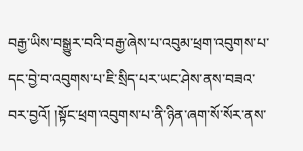བརྒྱ་ཡིས་བསྒྱུར་བའི་བརྒྱ་ཞེས་པ་འབུམ་ཕྲག་འབུགས་པ་དང་བྱེ་བ་འབུགས་པ་ཇི་སྲིད་པར་ཡང་ཤེས་ནས་བཟའ་བར་བྱའོ། །སྟོང་ཕྲག་འབུགས་པ་ནི་ཉིན་ཞག་སོ་སོར་ནས་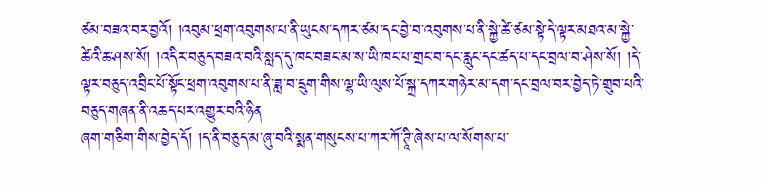ཙམ་བཟའ་བར་བྱའོ། །འབུམ་ཕྲག་འབུགས་པ་ནི་ཡུངས་དཀར་ཙམ་དང་བྱེ་བ་འབུགས་པ་ནི་སྐྱེ་ཚེ་ཙམ་སྟེ་དེ་ལྟར་མཐའ་མ་སྐྱེ་ཚེའི་ཆ་ཤས་སོ། །འདིར་བཅུད་བཟའ་བའི་སླད་དུ་ཁང་བཟང་མ་ས་ཡི་ཁང་པ་གྲང་བ་དང་རླུང་དང་ཚད་པ་དང་བྲལ་བ་ཤེས་སོ། །དེ་ལྟར་བཅུད་འབྲིང་པོ་སྟོང་ཕྲག་འབུགས་པ་ནི་ཟླ་བ་དྲུག་གིས་ལྷ་ཡི་ལུས་པོ་སྐྲ་དཀར་གཉེར་མ་དག་དང་བྲལ་བར་བྱེད་ཏེ་གྲུབ་པའི་བཅུད་གཞན་ནི་འཆད་པར་འགྱུར་བའི་ཉིན
ཞག་གཅིག་གིས་བྱེད་དོ། །ད་ནི་བཅུད་མ་ཞུ་བའི་སྨན་གསུངས་པ་ཀར་ཀོ་ཊཱི་ཞེས་པ་ལ་སོགས་པ་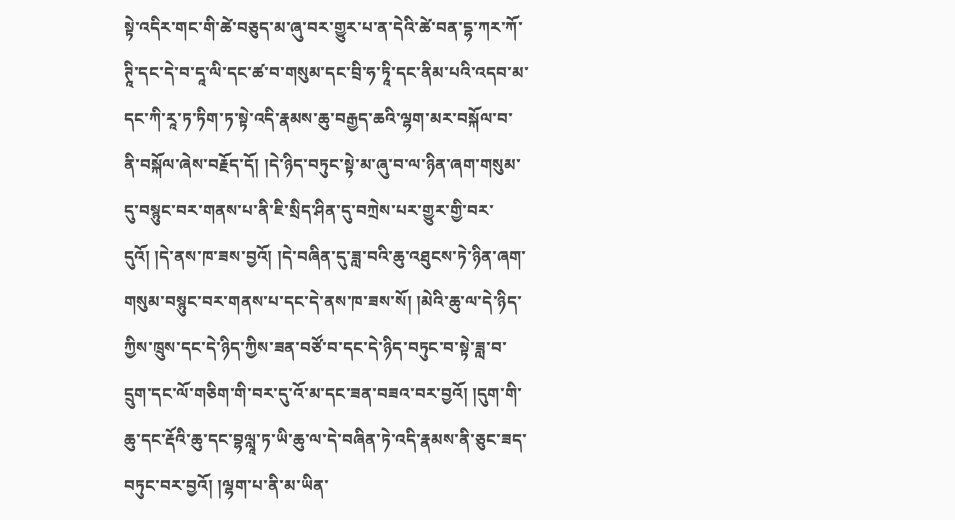སྟེ་འདིར་གང་གི་ཚེ་བཅུད་མ་ཞུ་བར་གྱུར་པ་ན་དེའི་ཚེ་བན་དྷ་ཀར་ཀོ་ཊཱི་དང་དེ་བ་དཱ་ལི་དང་ཚ་བ་གསུམ་དང་བྲི་ཧ་ཏཱི་དང་ནིམ་པའི་འདབ་མ་དང་ཀི་རཱ་ཏ་ཏིག་ཏ་སྟེ་འདི་རྣམས་ཆུ་བརྒྱད་ཆའི་ལྷག་མར་བསྐོལ་བ་ནི་བསྐོལ་ཞེས་བརྗོད་དོ། །དེ་ཉིད་བཏུང་སྟེ་མ་ཞུ་བ་ལ་ཉིན་ཞག་གསུམ་དུ་བསྙུང་བར་གནས་པ་ནི་ཇི་སྲིད་ཤིན་དུ་བཀྲེས་པར་གྱུར་གྱི་བར་དུའོ། །དེ་ནས་ཁ་ཟས་བྱའོ། །དེ་བཞིན་དུ་ཟླ་བའི་ཆུ་འཐུངས་ཏེ་ཉིན་ཞག་གསུམ་བསྙུང་བར་གནས་པ་དང་དེ་ནས་ཁ་ཟས་སོ། །མེའི་ཆུ་ལ་དེ་ཉིད་ཀྱིས་ཁྲུས་དང་དེ་ཉིད་ཀྱིས་ཟན་བཙོ་བ་དང་དེ་ཉིད་བཏུང་བ་སྟེ་ཟླ་བ་དྲུག་དང་ལོ་གཅིག་གི་བར་དུ་འོ་མ་དང་ཟན་བཟའ་བར་བྱའོ། །དུག་གི་ཆུ་དང་རྡོའི་ཆུ་དང་བྷལླཱ་ཏ་ཡི་ཆུ་ལ་དེ་བཞིན་ཏེ་འདི་རྣམས་ནི་ཅུང་ཟད་བཏུང་བར་བྱའོ། །ལྷག་པ་ནི་མ་ཡིན་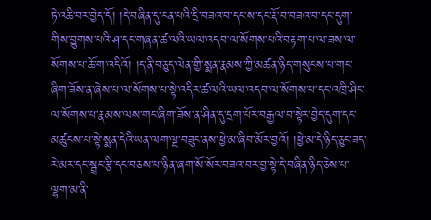ཏེ་འཆི་བར་བྱེད་དོ། །དེ་བཞིན་དུ་ངན་པའི་དྲི་བཟའ་བ་དང་ས་དང་རྡོ་བ་བཟའ་བ་དང་དུག་གིས་བྱུགས་པའི་ཤ་དང་གཞན་ཚ་ལའི་ཡལ་འདབ་ལ་སོགས་པའི་བརྟག་པ་ལ་ཟས་ལ་སོགས་པ་ཆོ་ག་འདིའོ། །ད་ནི་བཅུད་ལེན་གྱི་སྨན་རྣམས་ཀྱི་མཚན་ཉིད་གསུངས་པ་གང་ཞིག་ཟོས་ན་ཞེས་པ་ལ་སོགས་པ་སྟེ་འདིར་ཚ་ལའི་ཡལ་འདབ་ལ་སོགས་པ་དང་འཁྲི་ཤིང་ལ་སོགས་པ་རྣམས་ལས་གང་ཞིག་ཟོས་ན་ཤིན་དུ་དྲག་པོར་བརྒྱལ་བ་སྟེར་བྱེད་དུག་དང་མཚུངས་པ་སྟེ་སྨན་དེའི་ཡན་ལག་ལྔ་བཟུང་ནས་ཕྱེ་མ་ཞིབ་མོར་བྱའོ། །ཕྱེ་མ་དེ་ཉིད་ཅུང་ཟད་རེ་མར་དང་སྦྲང་རྩི་དང་བཅས་པ་ཉིན་ཞག་སོ་སོར་བཟའ་བར་བྱ་སྟེ་དེ་བཞིན་ཉིད་ཅེས་པ་ལྷག་མ་ནི་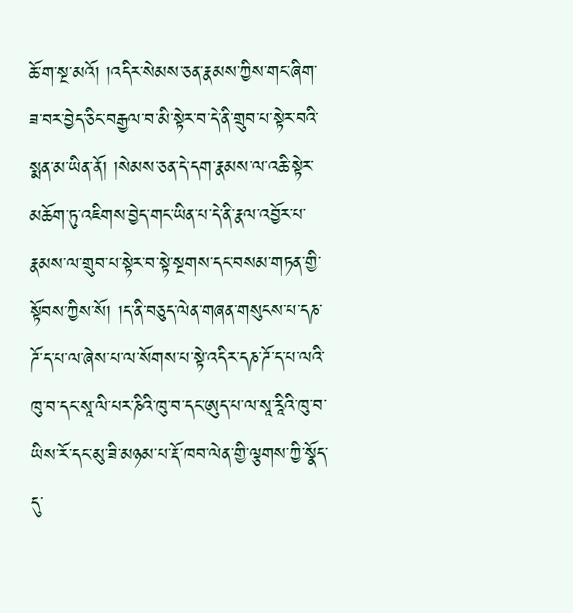ཆོ་ག་སྔ་མའོ། །འདིར་སེམས་ཅན་རྣམས་ཀྱིས་གང་ཞིག་ཟ་བར་བྱེད་ཅིང་བརྒྱལ་བ་མི་སྟེར་བ་དེ་ནི་གྲུབ་པ་སྟེར་བའི་སྨན་མ་ཡིན་ནོ། །སེམས་ཅན་དེ་དག་རྣམས་ལ་འཆི་སྟེར་མཆོག་ཏུ་འཇིགས་བྱེད་གང་ཡིན་པ་དེ་ནི་རྣལ་འབྱོར་པ་རྣམས་ལ་གྲུབ་པ་སྟེར་བ་སྟེ་སྔགས་དང་བསམ་གཏན་གྱི་སྟོབས་ཀྱིས་སོ། །ད་ནི་བཅུད་ལེན་གཞན་གསུངས་པ་དཎ་ཌོ་ད་པ་ལ་ཞེས་པ་ལ་སོགས་པ་སྟེ་འདིར་དཎ་ཌོ་ད་པ་ལའི་ཁུ་བ་དང་སཱ་ལི་པར་ཎིའི་ཁུ་བ་དང་ཨུད་པ་ལ་སཱ་རཱིའི་ཁུ་བ་ཡིས་རོ་དང་མུ་ཟི་མཉམ་པ་རྡོ་ཁབ་ལེན་གྱི་ལྕགས་ཀྱི་སྣོད་དུ་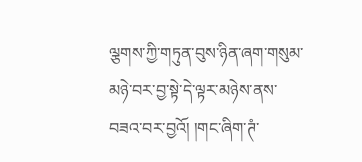ལྕགས་ཀྱི་གཏུན་བུས་ཉིན་ཞག་གསུམ་མཉེ་བར་བྱ་སྟེ་དེ་ལྟར་མཉེས་ནས་བཟའ་བར་བྱའོ། །གང་ཞིག་ཊཾ་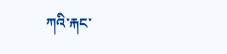ཀའི་རྐང་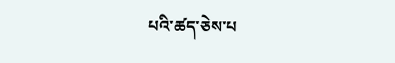པའི་ཚད་ཅེས་པ